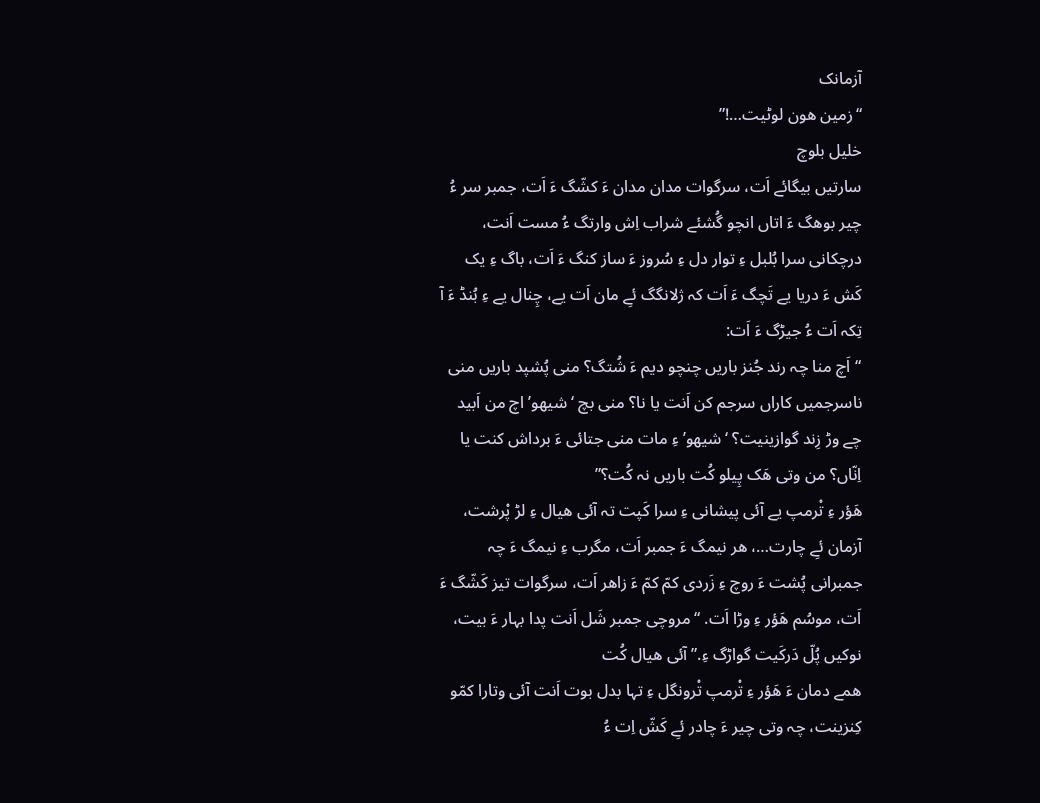آزمانک
“زمین ھون لوٹیت…!”
خلیل بلوچ
سارتیں بیگائے اَت، سرگوات مدان مدان ءَ کشّگ ءَ اَت، جمبر سر ءُ چیر بوھگ ءَ اتاں انچو گُشئے شراب اِش وارتگ ءُ مست اَنت، درچکانی سرا بُلبل ءِ توار دل ءِ سُروز ءَ ساز کنگ ءَ اَت، باگ ءِ یک کَش ءَ دریا یے تَچگ ءَ اَت کہ ژلانگگ ئےِ مان اَت یے، چِنال یے ءِ بُنڈ ءَ آ تِکہ اَت ءُ جیڑگ ءَ اَت:
“اَچ منا چہ رند جُنز باریں چنچو دیم ءَ شُتگ؟ منی پُشپد باریں منی ناسرجمیں کاراں سرجم کن اَنت یا نا؟ منی بچ ‘شیھو’ اچ من اَبید چے وڑ زِند گوازینیت؟ ‘شیھو’ ءِ مات منی جتائی ءَ برداش کنت یا اِنّاں؟ من وتی ھَک پِیلو کُت باریں نہ کُت؟”
ھَؤر ءِ تْرمپ یے آئی پیشانی ءِ سرا کَپت تہ آئی ھیال ءِ لڑ پْرشت، آزمان ئےِ چارت…، ھر نیمگ ءَ جمبر اَت، مگرب ءِ نیمگ ءَ چہ جمبرانی پُشت ءَ روچ ءِ زَردی کمّ کمّ ءَ زاھر اَت، سرگوات تیز کَشّگ ءَ اَت، موسُم ھَؤر ءِ وڑا اَت. “مروچی جمبر شَل اَنت پدا بہار ءَ بیت، نوکیں پُلّ دَرکَیت گواڑگ ءِ.” آئی ھیال کُت
ھمے دمان ءَ ھَؤر ءِ تْرمپ تْرونگل ءِ تہا بدل بوت اَنت آئی وتارا کمّو کِنزینت، چہ وتی چیر ءَ چادر ئےِ کَشّ اِت ءُ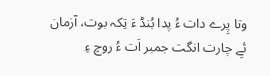وتا پِرے دات ءُ پدا بُنڈ ءَ تِکہ بوت، آزمان ئےِ چارت انگت جمبر اَت ءُ روچ ءِ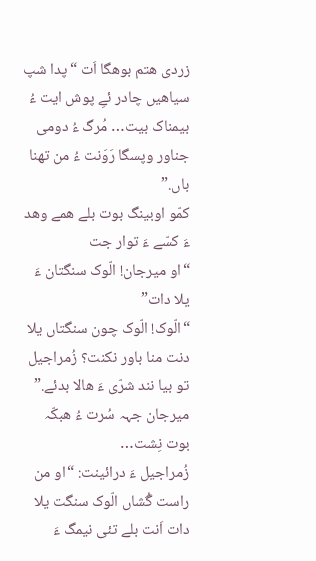زردی ھتم بوھگا اَت “پدا شپ سیاھیں چادر ئےِ پوش ایت ءُ بیمناک بیت… مُرگ ءُ دومی جناور وپسگا رَوَنت ءُ من تھنا باں.”
کمّو اوبینگ بوت بلے ھمے وھد ءَ کسّے ءَ توار جت
“او میرجان! الّوک سنگتان ءَ یلا دات”
“الّوک! الّوک چون سنگتاں یلا دنت منا باور نکنت؟ زُمراجیل تو بیا نند شرّی ءَ ھالا بدئے.” میرجان جہہ سُرت ءُ ھبکّہ بوت نِشت…
زُمراجیل ءَ درائینت: “او من راست گُشاں الّوک سنگت یلا دات اَنت بلے تئی نیمگ ءَ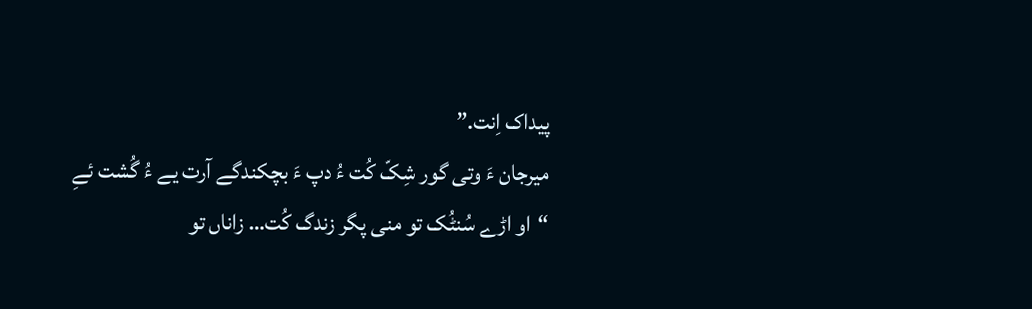پیداک اِنت.”
میرجان ءَ وتی گور شِکّ کُت ءُ دپ ءَ بچکندگے آرت یے ءُ گُشت ئےِ “او اڑے سُنٹُک تو منی پگر زندگ کُت… زاناں تو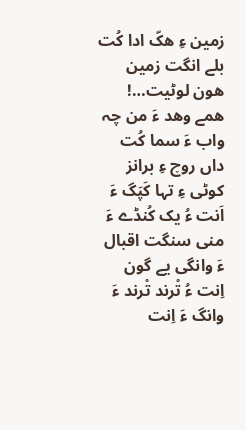زمین ءِ ھکّ ادا کُت بلے انگت زمین ھون لوٹیت…!
ھمے وھد ءَ من چہ واب ءَ سما کُت داں روچ ءِ برانز کوٹی ءِ تہا کَپَگ ءَ اَنت ءُ یک کُنڈے ءَ منی سنگت اقبال ءَ وانگی یے گون اِنت ءُ تْرند تْرند ءَ وانگ ءَ اِنت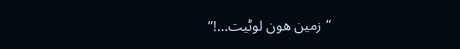“زمین ھون لوٹیت…!”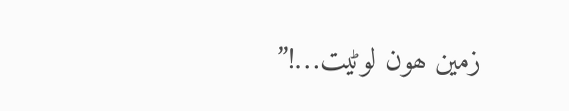زمین ھون لوٹیت…!”